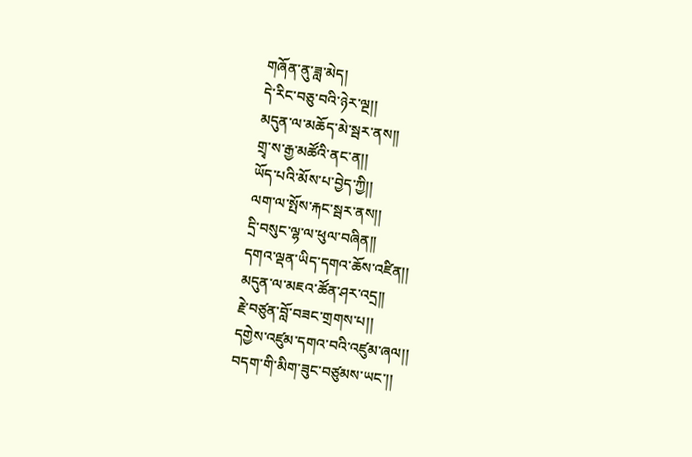གཞོན་ནུ་ཟླ་མེད།
དེ་རིང་བཅུ་བའི་ཉེར་ལྔ།།
མདུན་ལ་མཆོད་མེ་སྦར་ནས།།
གྲྭ་ས་རྒྱ་མཚོའི་ནང་ན།།
ཡོད་པའི་མོས་པ་བྱེད་ཀྱི།།
ལག་ལ་སྤོས་རྐང་སྦར་ནས།།
དྲི་བསུང་ལྷ་ལ་ཕུལ་བཞིན།།
དགའ་ལྡན་ཡིད་དགའ་ཆོས་འཛིན།།
མདུན་ལ་མཇའ་ཚོན་ཤར་འདྲ།།
རྗེ་བཙུན་བློ་བཟང་གྲགས་པ།།
དགྱེས་འཛུམ་དགའ་བའི་འཛུམ་ཞལ།།
བདག་གི་མིག་ཟུང་བཙུམས་ཡང་།།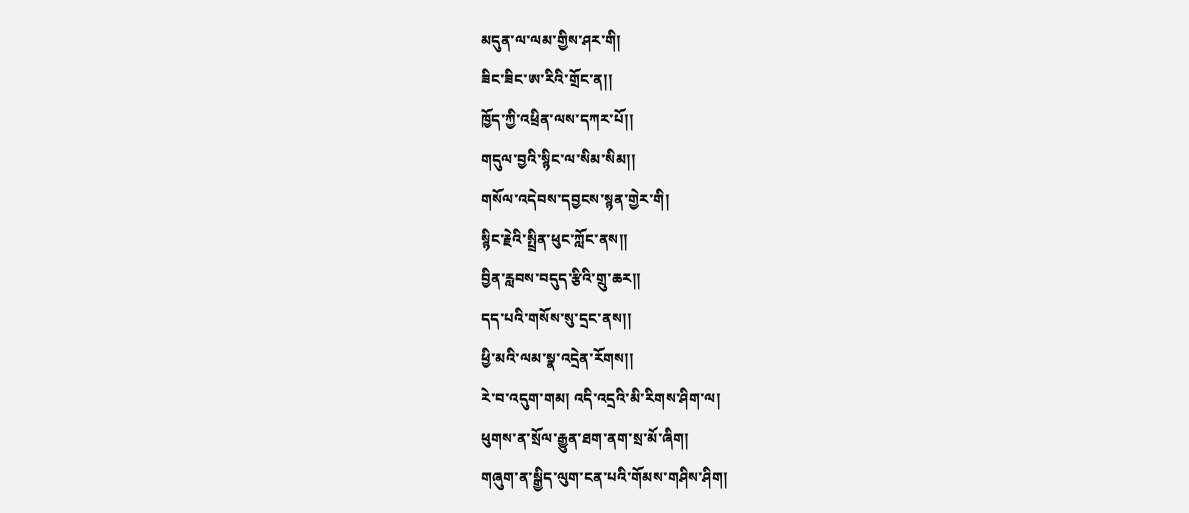མདུན་ལ་ལམ་གྱིས་ཤར་གི།
ཟིང་ཟིང་ཨ་རིའི་གྲོང་ན།།
ཁྱོད་ཀྱི་འཕྲིན་ལས་དཀར་པོ།།
གདུལ་བྱའི་སྙིང་ལ་སིམ་སིམ།།
གསོལ་འདེབས་དབྱངས་སྙན་གྱེར་གི།
སྙིང་རྗེའི་སྤྲིན་ཕུང་ཀློང་ནས།།
བྱིན་རླབས་བདུད་རྩིའི་གྲུ་ཆར།།
དད་པའི་གསོས་སུ་དྲང་ནས།།
ཕྱི་མའི་ལམ་སྣ་འདྲེན་རོགས།།
རེ་བ་འདུག་གམ། འདི་འདྲའི་མི་རིགས་ཤིག་ལ།
ཕུགས་ན་སྲོལ་རྒྱུན་ཐག་ནག་སྲ་མོ་ཞིག།
གཞུག་ན་སྒྱིད་ལུག་ངན་པའི་གོམས་གཤིས་ཤིག།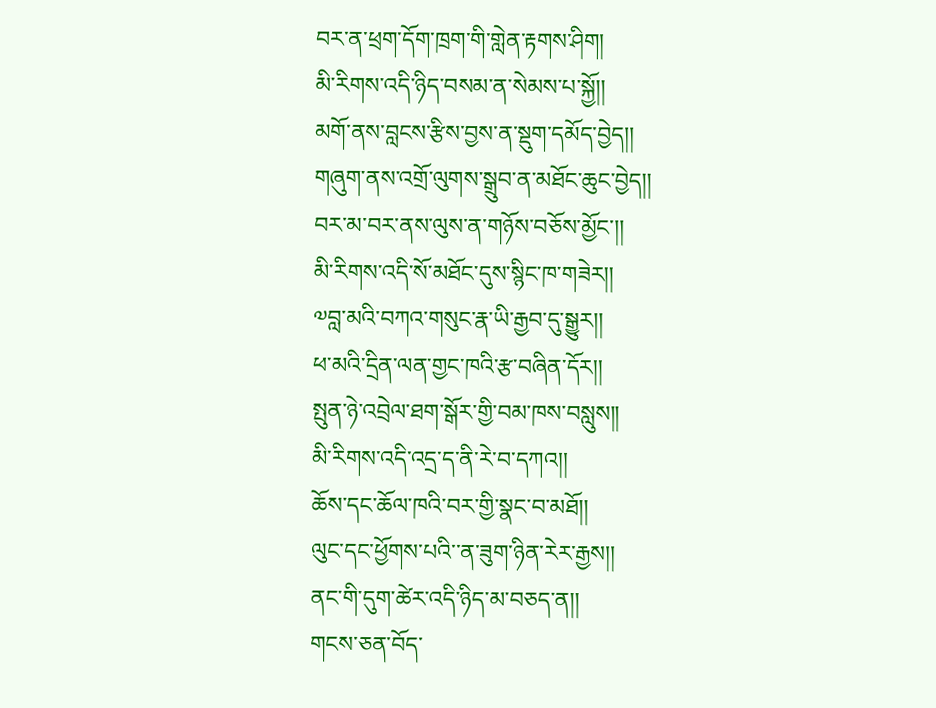བར་ན་ཕྲག་དོག་ཁྲག་གི་གླེན་རྟགས་ཤིག།
མི་རིགས་འདི་ཉིད་བསམ་ན་སེམས་པ་སྐྱོ།།
མགོ་ནས་བླངས་རྩིས་བྱས་ན་སྡུག་དམོད་བྱེད།།
གཞུག་ནས་འགྲོ་ལུགས་སྒྲུབ་ན་མཐོང་ཆུང་བྱེད།།
བར་མ་བར་ནས་ལུས་ན་གཉོས་བཅོས་མྱོང་།།
མི་རིགས་འདི་སོ་མཐོང་དུས་སྙིང་ཁ་གཟེར།།
༧བླ་མའི་བཀའ་གསུང་རྣ་ཡི་རྒྱབ་དུ་སྒྱུར།།
ཕ་མའི་དྲིན་ལན་གྱང་ཁའི་རྩ་བཞིན་དོར།།
སྤུན་ཉེ་འབྲེལ་ཐག་སྒོར་གྱི་བམ་ཁས་བསླུས།།
མི་རིགས་འདི་འདྲ་ད་ནི་རེ་བ་དཀའ།།
ཆོས་དང་ཆོལ་ཁའི་བར་གྱི་སྣང་བ་མཐོ།།
ལུང་དང་ཕྱོགས་པའི་་ན་ཟུག་ཉིན་རེར་རྒྱས།།
ནང་གི་དུག་ཚེར་འདི་ཉིད་མ་བཅད་ན།།
གངས་ཅན་བོད་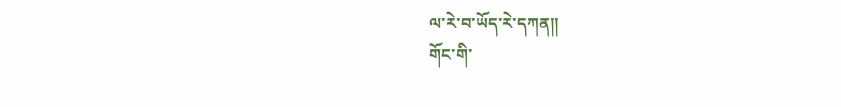ལ་རེ་བ་ཡོད་རེ་དཀན།།
གོང་གི་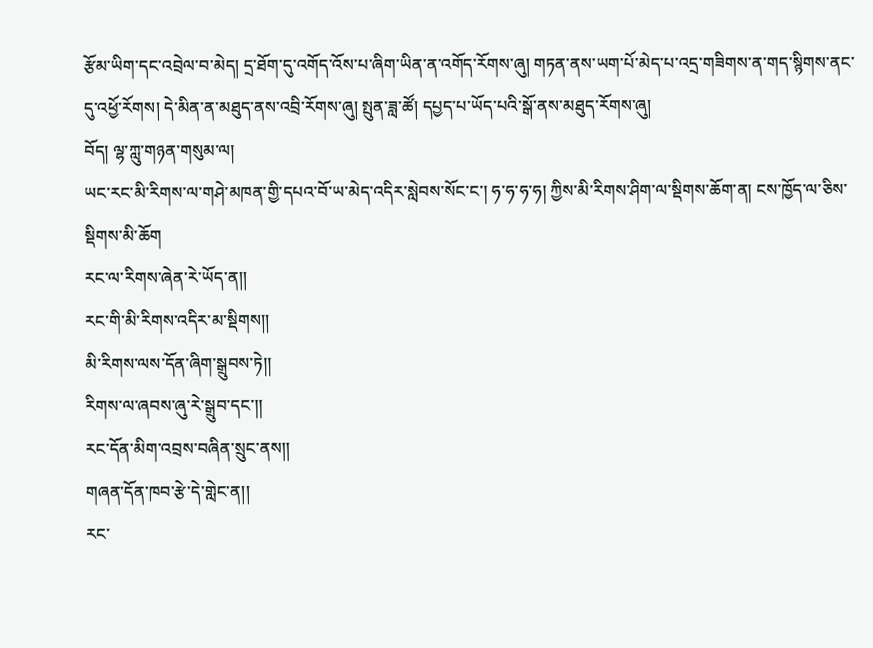རྩོམ་ཡིག་དང་འབྲེལ་བ་མེད། དྲ་ཐོག་དུ་འགོད་འོས་པ་ཞིག་ཡིན་ན་འགོད་རོགས་ཞུ། གཏན་ནས་ཡག་པོ་མེད་པ་འདྲ་གཟིགས་ན་གད་སྙིགས་ནང་དུ་འཕྱོ་རོགས། དེ་མིན་ན་མཐུད་ནས་འབྲི་རོགས་ཞུ། སྤུན་ཟླ་ཚོ། དཔྱད་པ་ཡོད་པའི་སྒོ་ནས་མཐུད་རོགས་ཞུ།
བོད། ལྷ་ཀླུ་གཉན་གསུམ་ལ།
ཡང་རང་མི་རིགས་ལ་གཤེ་མཁན་གྱི་དཔའ་བོ་ཡ་མེད་འདིར་སླེབས་སོང་ང་། ཧ་ཧ་ཧ་ཧ། ཀྱིས་མི་རིགས་ཤིག་ལ་སྡིགས་ཆོག་ན། ངས་ཁྱོད་ལ་ཅིས་སྡིགས་མི་ཆོག
རང་ལ་རིགས་ཞེན་རེ་ཡོད་ན།།
རང་གི་མི་རིགས་འདིར་མ་སྡིགས།།
མི་རིགས་ལས་དོན་ཞིག་སྒྲུབས་ཏེ།།
རིགས་ལ་ཞབས་ཞུ་རེ་སྒྲུབ་དང་།།
རང་དོན་མིག་འབྲས་བཞིན་སྲུང་ནས།།
གཞན་དོན་ཁབ་རྩེ་དེ་གླེང་ན།།
རང་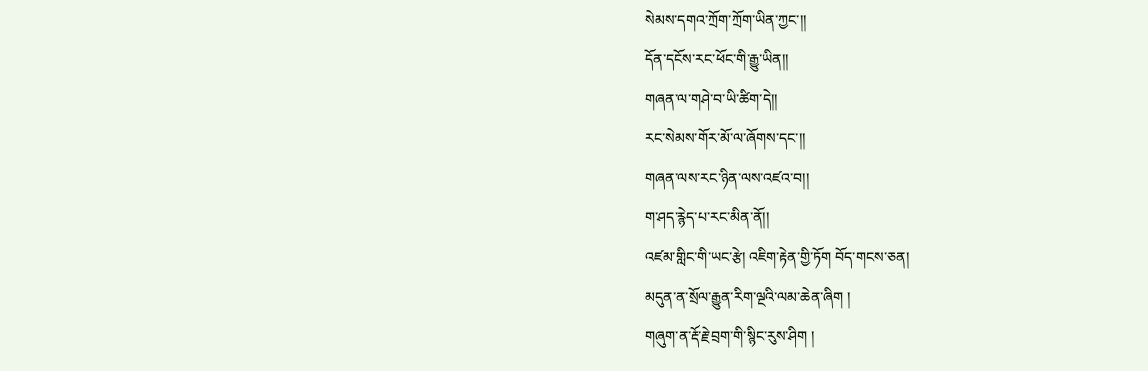སེམས་དགའ་ཀྲོག་ཀྲོག་ཡིན་ཀྱང་།།
དོན་དངོས་རང་ཕོང་གི་རྒྱུ་ཡིན།།
གཞན་ལ་གཤེ་བ་ཡི་ཚིག་དེ།།
རང་སེམས་གོར་མོ་ལ་ཞོགས་དང་།།
གཞན་ལས་རང་ཉིན་ལས་འཛའ་བ།།
ག་ཤད་རྙེད་པ་རང་མིན་ནོ།།
འཛམ་གླིང་གི་ཡང་རྩེ། འཇིག་རྟེན་གྱི་ཏོག བོད་གངས་ཅན།
མདུན་ན་སྲོལ་རྒྱུན་རིག་ལྔའི་ལམ་ཆེན་ཞིག །
གཞུག་ན་རྡོ་རྗེ་བྲག་གི་སྙིང་རུས་ཤིག །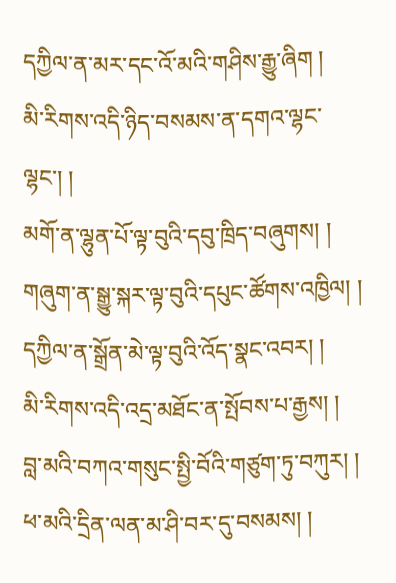དཀྱིལ་ན་མར་དང་འོ་མའི་གཤིས་རྒྱུ་ཞིག །
མི་རིགས་འདི་ཉིད་བསམས་ན་དགའ་ལྷང་ལྷང་། །
མགོ་ན་ལྷུན་པོ་ལྟ་བུའི་དབུ་ཁྲིད་བཞུགས། །
གཞུག་ན་སྒྱུ་སྐར་ལྟ་བུའི་དཔུང་ཚོགས་འཁྱིལ། །
དཀྱིལ་ན་སྒྲོན་མེ་ལྟ་བུའི་འོད་སྣང་འབར། །
མི་རིགས་འདི་འདྲ་མཐོང་ན་སྤོབས་པ་རྒྱས། །
བླ་མའི་བཀའ་གསུང་སྤྱི་བོའི་གཙུག་ཏུ་བཀུར། །
ཕ་མའི་དྲིན་ལན་མ་ཤི་བར་དུ་བསམས། །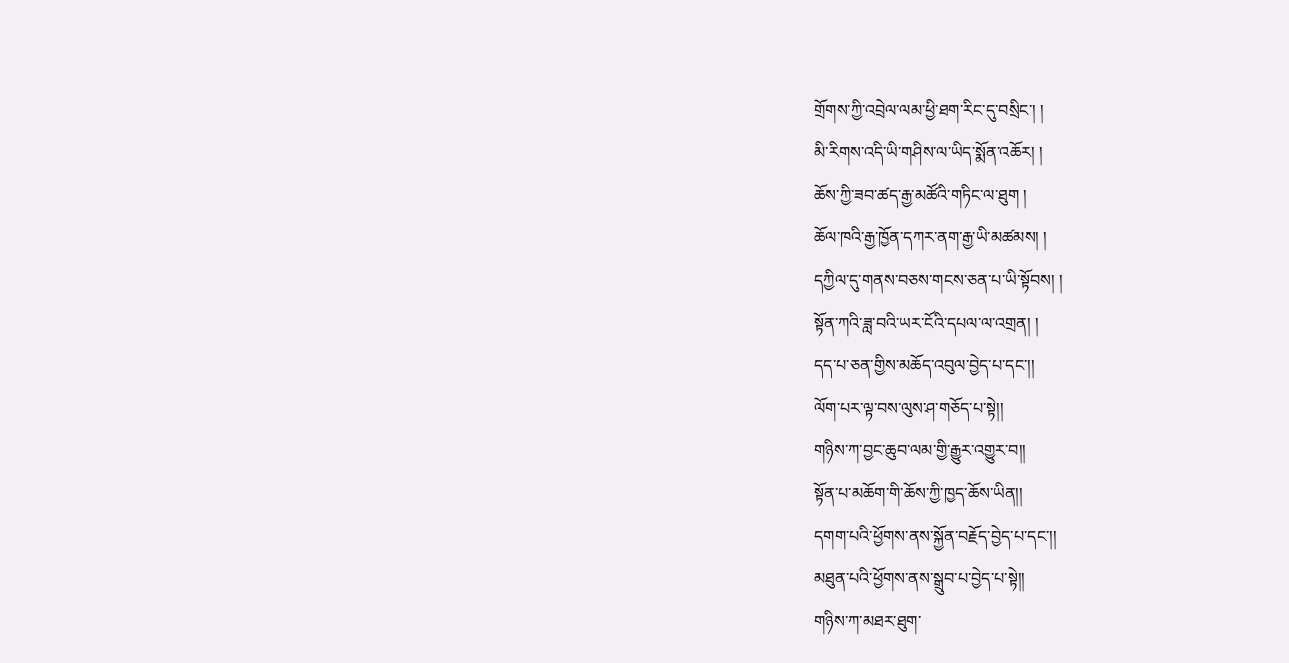གྲོགས་ཀྱི་འབྲེལ་ལམ་ཕྱི་ཐག་རིང་དུ་བསྲིང་། །
མི་རིགས་འདི་ཡི་གཤིས་ལ་ཡིད་སྨོན་འཆོར། །
ཆོས་ཀྱི་ཟབ་ཚད་རྒྱ་མཚོའི་གཏིང་ལ་ཐུག །
ཆོལ་ཁའི་རྒྱ་ཁྱོན་དཀར་ནག་རྒྱ་ཡི་མཚམས། །
དཀྱིལ་དུ་གནས་བཅས་གངས་ཅན་པ་ཡི་སྟོབས། །
སྟོན་ཀའི་ཟླ་བའི་ཡར་ངོའི་དཔལ་ལ་འགྲན། །
དད་པ་ཅན་གྱིས་མཆོད་འབུལ་བྱེད་པ་དང་།།
ལོག་པར་ལྟ་བས་ལུས་ཤ་གཅོད་པ་སྟེ།།
གཉིས་ཀ་བྱང་ཆུབ་ལམ་གྱི་རྒྱུར་འགྱུར་བ།།
སྟོན་པ་མཆོག་གི་ཆོས་ཀྱི་ཁྱད་ཆོས་ཡིན།།
དགག་པའི་ཕྱོགས་ནས་སྐྱོན་བརྗོད་བྱེད་པ་དང་།།
མཐུན་པའི་ཕྱོགས་ནས་སྒྲུབ་པ་བྱེད་པ་སྟེ།།
གཉིས་ཀ་མཐར་ཐུག་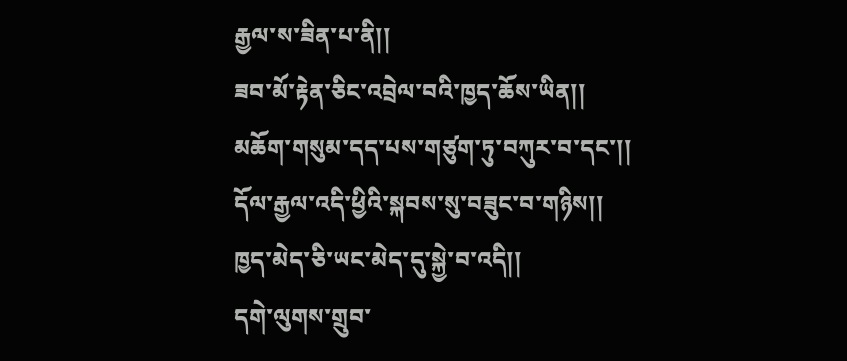རྒྱལ་ས་ཟིན་པ་ནི།།
ཟབ་མོ་རྟེན་ཅིང་འབྲེལ་བའི་ཁྱད་ཆོས་ཡིན།།
མཆོག་གསུམ་དད་པས་གཙུག་ཏུ་བཀུར་བ་དང་།།
དོལ་རྒྱལ་འདི་ཕྱིའི་སྐབས་སུ་བཟུང་བ་གཉིས།།
ཁྱད་མེད་ཅི་ཡང་མེད་དུ་སྐྱེ་བ་འདི།།
དགེ་ལུགས་གྲུབ་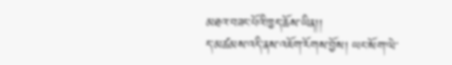མཐའ་བཟང་པོའི་ཁྱད་ཆོས་ཡིན།།
ད་མཚམས་འདི་ནས་འཇོག་རོགས་བྱོས། ཡང་སོག་ལེ་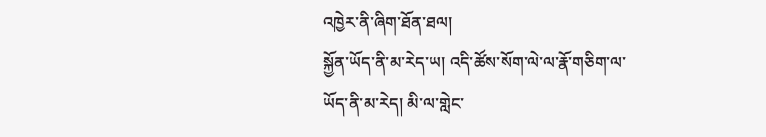འཁྱེར་ནི་ཞིག་ཐོན་ཐལ།
སྐྱོན་ཡོད་ནི་མ་རེད་ཡ། འདི་ཚོས་སོག་ལེ་ལ་རྣོ་གཅིག་ལ་ཡོད་ནི་མ་རེད། མི་ལ་གླེང་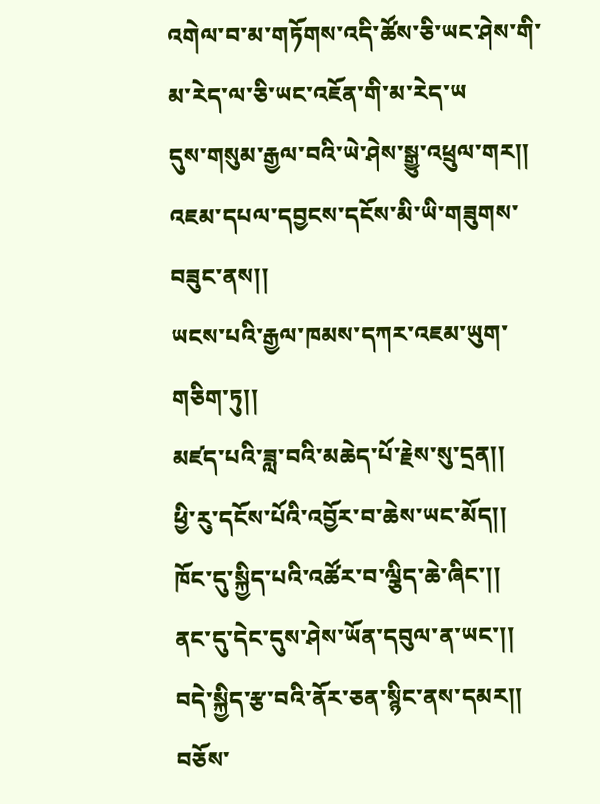འགེལ་བ་མ་གཏོགས་འདི་ཚོས་ཅི་ཡང་ཤེས་གི་མ་རེད་ལ་ཅི་ཡང་འཇོན་གི་མ་རེད་ཡ
དུས་གསུམ་རྒྱལ་བའི་ཡེ་ཤེས་སྒྱུ་འཕྲུལ་གར།།
འཇམ་དཔལ་དབྱངས་དངོས་མི་ཡི་གཟུགས་བཟུང་ནས།།
ཡངས་པའི་རྒྱལ་ཁམས་དཀར་འཇམ་ཡུག་གཅིག་ཏུ།།
མཛད་པའི་ཟླ་བའི་མཆེད་པོ་རྗེས་སུ་དྲན།།
ཕྱི་རུ་དངོས་པོའི་འབྱོར་བ་ཆེས་ཡང་མོད།།
ཁོང་དུ་སྐྱིད་པའི་འཚོར་བ་ལྕིད་ཆེ་ཞིང་།།
ནང་དུ་དེང་དུས་ཤེས་ཡོན་དབུལ་ན་ཡང་།།
བདེ་སྐྱིད་རྩ་བའི་ནོར་ཅན་སྙིང་ནས་དམར།།
བཅོས་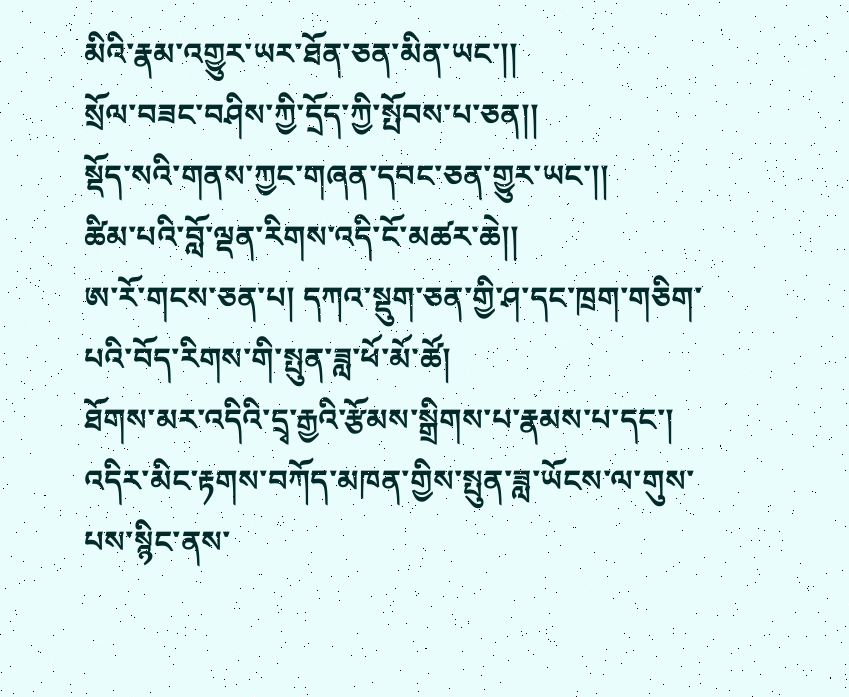མིའི་རྣམ་འགྱུར་ཡར་ཐོན་ཅན་མིན་ཡང་།།
སྲོལ་བཟང་བཤིས་ཀྱི་དྲོད་ཀྱི་སྤོབས་པ་ཅན།།
སྡོད་སའི་གནས་ཀྱང་གཞན་དབང་ཅན་གྱུར་ཡང་།།
ཚིམ་པའི་བློ་ལྡན་རིགས་འདི་ངོ་མཚར་ཆེ།།
ཨ་རོ་གངས་ཅན་པ། དཀའ་སྡུག་ཅན་གྱི་ཤ་དང་ཁྲག་གཅིག་པའི་བོད་རིགས་གི་སྤུན་ཟླ་ཕོ་མོ་ཚོ།
ཐོགས་མར་འདིའི་དྲྭ་རྒྱའི་རྩོམས་སྒྲིགས་པ་རྣམས་པ་དང་། འདིར་མིང་རྟགས་བཀོད་མཁན་གྱིས་སྤུན་ཟླ་ཡོངས་ལ་གུས་པས་སྙིང་ནས་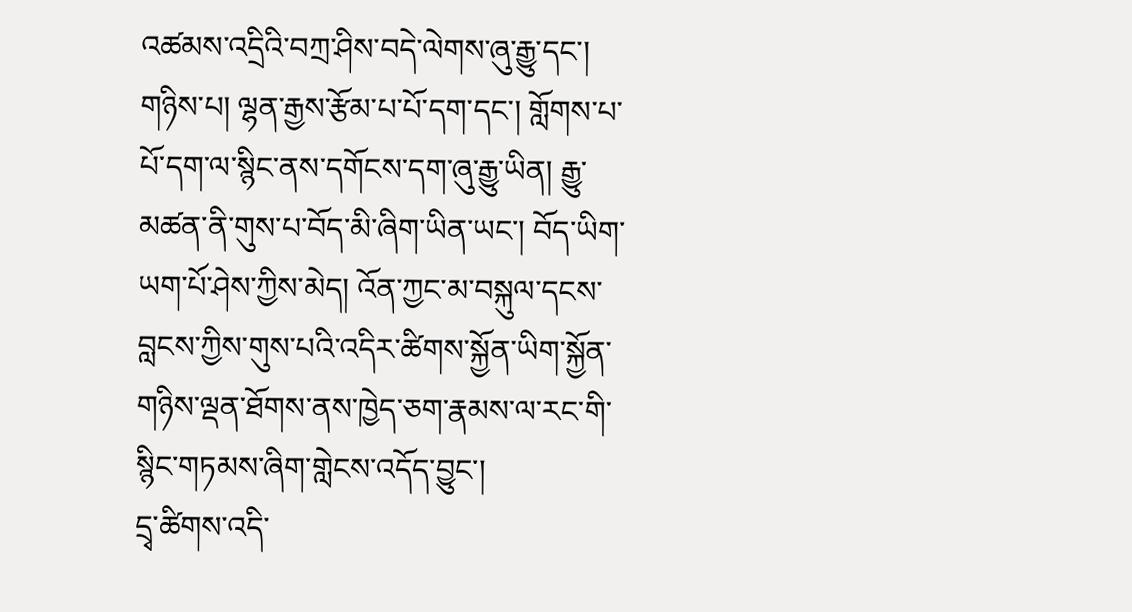འཚམས་འདྲིའི་བཀྲ་ཤིས་བདེ་ལེགས་ཞུ་རྒྱུ་དང་། གཉིས་པ། ལྷན་རྒྱས་རྩོམ་པ་པོ་དག་དང་། གློགས་པ་པོ་དག་ལ་སྙིང་ནས་དགོངས་དག་ཞུ་རྒྱུ་ཡིན། རྒྱུ་མཚན་ནི་གུས་པ་བོད་མི་ཞིག་ཡིན་ཡང་། བོད་ཡིག་ཡག་པོ་ཤེས་ཀྱིས་མེད། འོན་ཀྱང་མ་བསྐུལ་དངས་བླངས་ཀྱིས་གུས་པའི་འདིར་ཚིགས་སྐྱོན་ཡིག་སྐྱོན་གཉིས་ལྡན་ཐོགས་ནས་ཁྱེད་ཅག་རྣམས་ལ་རང་གི་སྙིང་གཏམས་ཞིག་གླེངས་འདོད་བྱུང་།
དྲྭ་ཚིགས་འདི་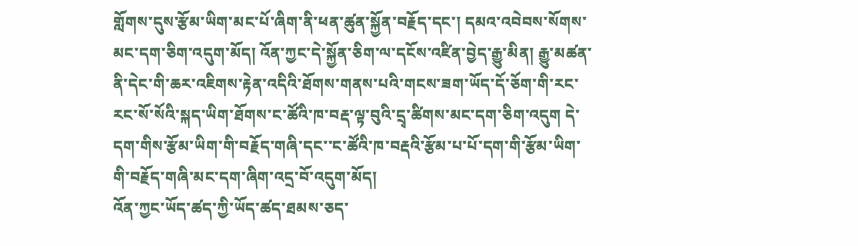གློགས་དུས་རྩོམ་ཡིག་མང་པོ་ཞིག་ནི་ཕན་ཚུན་སྐྱོན་བརྗོད་དང་། དམའ་འབེབས་སོགས་མང་དག་ཅིག་འདུག་མོད། འོན་ཀྱང་དེ་སྐྱོན་ཅིག་ལ་དངོས་འཛིན་བྱེད་རྒྱུ་མིན། རྒྱུ་མཚན་ནི་དེང་གི་ཆར་འཇིགས་རྟེན་འདིའི་ཐོགས་གནས་པའི་གངས་ཟག་ཡོད་དོ་ཅོག་གི་རང་རང་སོ་སོའི་སྐད་ཡིག་ཐོགས་ང་ཚོའི་ཁ་བརྡ་ལྟ་བུའི་དྲྭ་ཚིགས་མང་དག་ཅིག་འདུག དེ་དག་གིས་རྩོམ་ཡིག་གི་བརྗོད་གཞི་དང་་ང་ཚོའི་ཁ་བརྡའི་རྩོམ་པ་པོ་དག་གི་རྩོམ་ཡིག་གི་བརྗོད་གཞི་མང་དག་ཞིག་འདྲ་བོ་འདུག་མོད།
འོན་ཀྱང་ཡོད་ཚད་ཀྱི་ཡོད་ཚད་ཐམས་ཅད་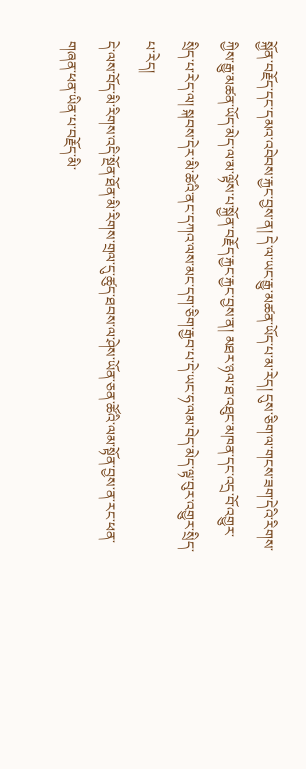སྐྱོན་བརྗོད་དང་དམའ་འབེབས་རྐྱང་བྱས་ན། དེ་ལ་ཡང་རྒྱུ་མཚན་ཡོད་པ་མ་རེད། དུས་ཅིག་ལ་གངས་ཟག་དེའི་རིགས་ཀྱིས་རྒྱུ་མཚན་ཡོད་མེད་ལ་མ་ལྟོས་པ་སྐྱོན་བརྗོད་རྐྱང་རྐྱང་བྱས་ན། མཐར་ཉལ་ཐ་འཐུང་མཁན་དང་འདྲ་བོ་འགྱུར་སྲིད་པ་རེད་ལ། སྐབས་དེར་མི་ཚེའི་ནང་དཀའ་ལས་མང་དག་ཅིག་རྒྱབ་པ་དེ་ཡང་ཧ་ལམ་བེད་མེད་ལྟ་བུར་འགྱུར་སྲིད་པ་རེད།
དེ་ལས་བོད་མི་རིགས་འདི་སྔོན་ཐོན་མི་རིགས་གྲལ་དུ་ཚུད་ཐབས་ལ་ཤེས་ཡོན་ཅན་ཚོའི་ལམ་སྟོན་བྱས་ན་རང་ཕན་གཞན་ཕན་ཡིན་པ་བརྗོད་མི་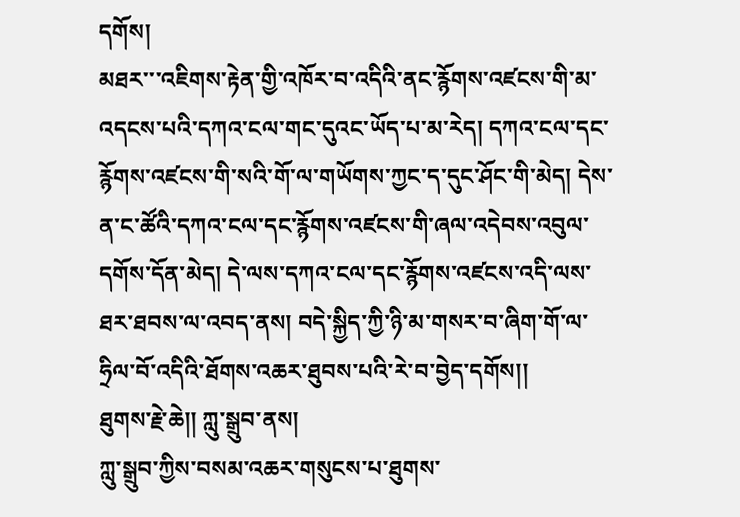དགོས།
མཐར་་་འཇིགས་རྟེན་གྱི་འཁོར་བ་འདིའི་ནང་རྙོགས་འཛངས་གི་མ་འདངས་པའི་དཀའ་ངལ་གང་དུའང་ཡོད་པ་མ་རེད། དཀའ་ངལ་དང་རྙོགས་འཛངས་གི་སའི་གོ་ལ་གཡོགས་ཀྱང་ད་དུང་ཤོང་གི་མེད། དེས་ན་ང་ཚོའི་དཀའ་ངལ་དང་རྙོགས་འཛངས་གི་ཞལ་འདེབས་འབུལ་དགོས་དོན་མེད། དེ་ལས་དཀའ་ངལ་དང་རྙོགས་འཛངས་འདི་ལས་ཐར་ཐབས་ལ་འབད་ནས། བདེ་སྐྱིད་ཀྱི་ཉི་མ་གསར་བ་ཞིག་གོ་ལ་ཧྲིལ་བོ་འདིའི་ཐོགས་འཆར་ཐུབས་པའི་རེ་བ་བྱེད་དགོས།།
ཐུགས་རྗེ་ཆེ།། ཀླུ་སྒྲུབ་ནས།
ཀླུ་སྒྲུབ་ཀྱིས་བསམ་འཆར་གསུངས་པ་ཐུགས་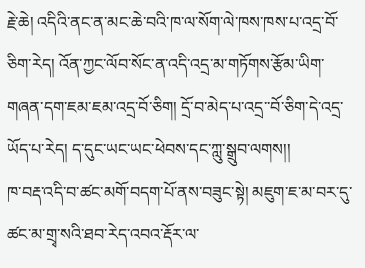རྗེ་ཆེ། འདིའི་ནང་ན་མང་ཆེ་བའི་ཁ་ལ་སོག་ལེ་ཁས་ཁས་པ་འདྲ་བོ་ཅིག་རེད། འོན་ཀྱང་ལོབ་སོང་ན་འདི་འདྲ་མ་གཏོགས་རྩོམ་ཡིག་གཞན་དག་ཇམ་ཇམ་འདྲ་བོ་ཅིག། དྲོ་བ་མེད་པ་འདྲ་་བོ་ཅིག་དེ་འདྲ་ཡོད་པ་རེད། ད་དུང་ཡང་ཡང་ཕེབས་དང་ཀླུ་སྒྲུབ་ལགས།།
ཁ་བརྡ་འདི་བ་ཚང་མགོ་བདག་པོ་ནས་བཟུང་སྟེ། མཇུག་ཇ་མ་བར་དུ་ཚང་མ་གྲྭ་སའི་ཐབ་རེད་འབའ་རྡོར་ལ་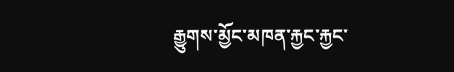རྒྱུགས་མྱོང་མཁན་རྐྱང་རྐྱང་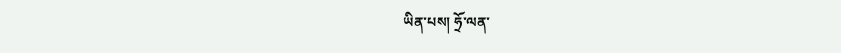ཡིན་པས། ཧྲོ་ལན་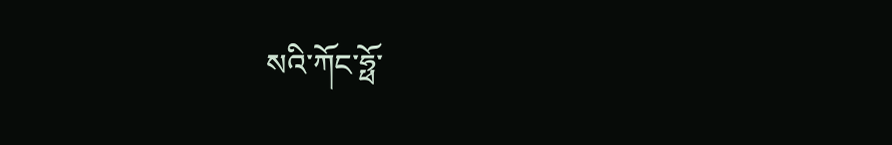སའི་ཀོང་ཧྥོ་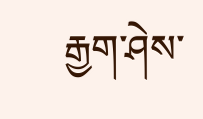རྒྱག་ཤེས་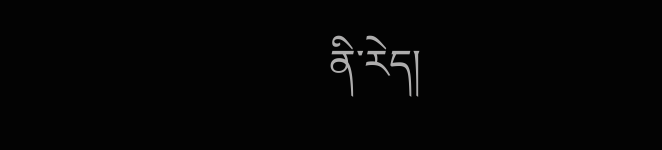ནི་རེད།